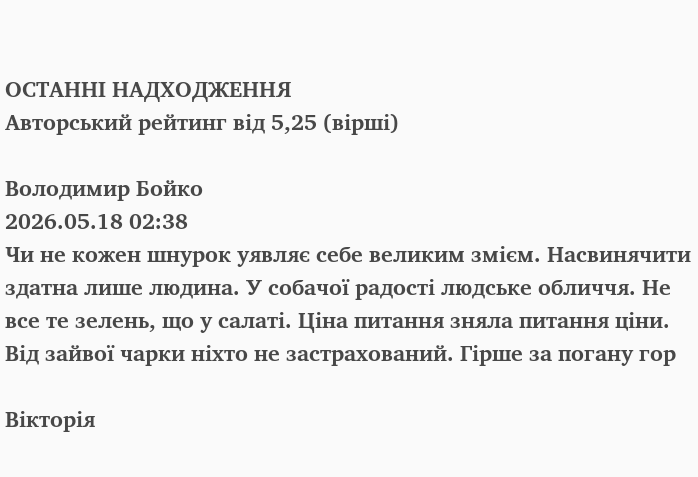ОСТАННІ НАДХОДЖЕННЯ
Авторський рейтинг від 5,25 (вірші)

Володимир Бойко
2026.05.18 02:38
Чи не кожен шнурок уявляє себе великим змієм. Насвинячити здатна лише людина. У собачої радості людське обличчя. Не все те зелень, що у салаті. Ціна питання зняла питання ціни. Від зайвої чарки ніхто не застрахований. Гірше за погану гор

Вікторія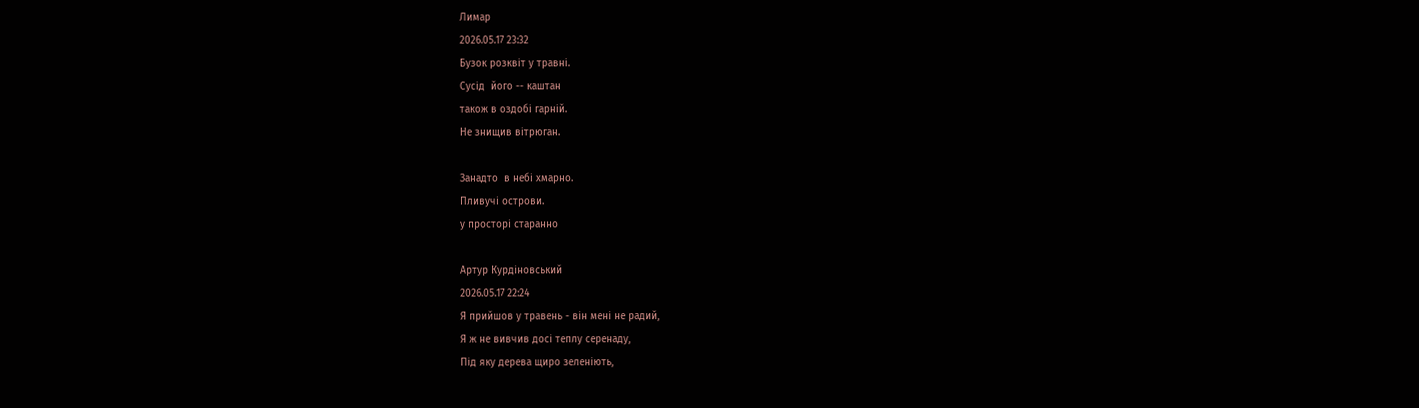Лимар
2026.05.17 23:32
Бузок розквіт у травні.
Сусід  його -- каштан
також в оздобі гарній.
Не знищив вітрюган.

Занадто  в небі хмарно.
Пливучі острови.
у просторі старанно

Артур Курдіновський
2026.05.17 22:24
Я прийшов у травень - він мені не радий,
Я ж не вивчив досі теплу серенаду,
Під яку дерева щиро зеленіють,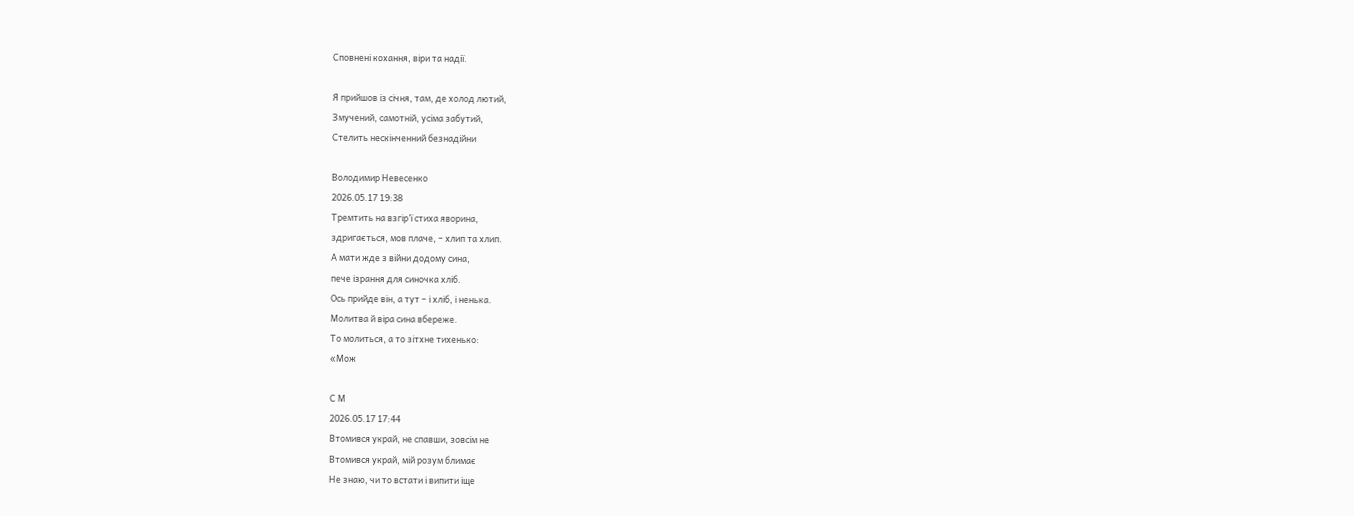Сповнені кохання, віри та надії.

Я прийшов із січня, там, де холод лютий,
Змучений, самотній, усіма забутий,
Стелить нескінченний безнадійни

Володимир Невесенко
2026.05.17 19:38
Тремтить на взгір’ї стиха яворина,
здригається, мов плаче, – хлип та хлип.
А мати жде з війни додому сина,
пече ізрання для синочка хліб.
Ось прийде він, а тут – і хліб, і ненька.
Молитва й віра сина вбереже.
То молиться, а то зітхне тихенько:
«Мож

С М
2026.05.17 17:44
Втомився украй, не спавши, зовсім не
Втомився украй, мій розум блимає
Не знаю, чи то встати і випити іще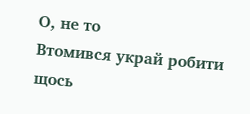О, не то
Втомився украй робити щось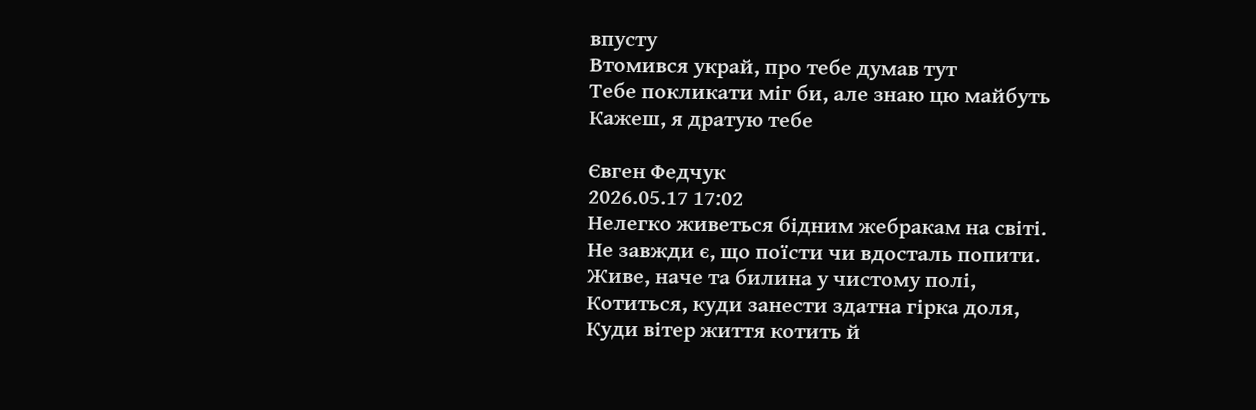впусту
Втомився украй, про тебе думав тут
Тебе покликати міг би, але знаю цю майбуть
Кажеш, я дратую тебе

Євген Федчук
2026.05.17 17:02
Нелегко живеться бідним жебракам на світі.
Не завжди є, що поїсти чи вдосталь попити.
Живе, наче та билина у чистому полі,
Котиться, куди занести здатна гірка доля,
Куди вітер життя котить й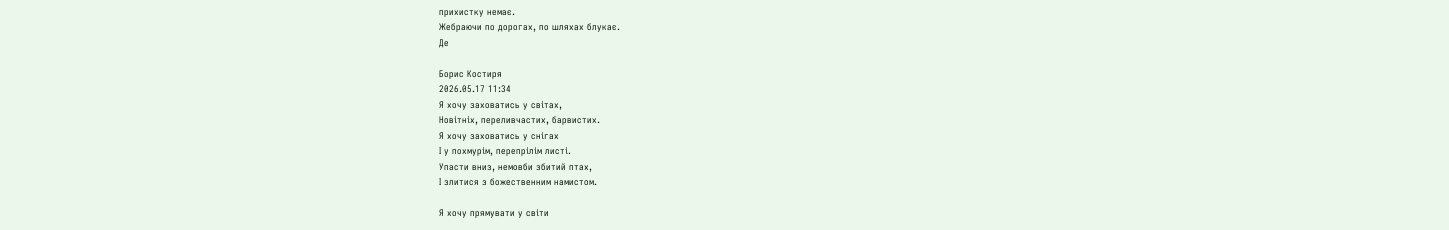прихистку немає.
Жебраючи по дорогах, по шляхах блукає.
Де

Борис Костиря
2026.05.17 11:34
Я хочу заховатись у світах,
Новітніх, переливчастих, барвистих.
Я хочу заховатись у снігах
І у похмурім, перепрілім листі.
Упасти вниз, немовби збитий птах,
І злитися з божественним намистом.

Я хочу прямувати у світи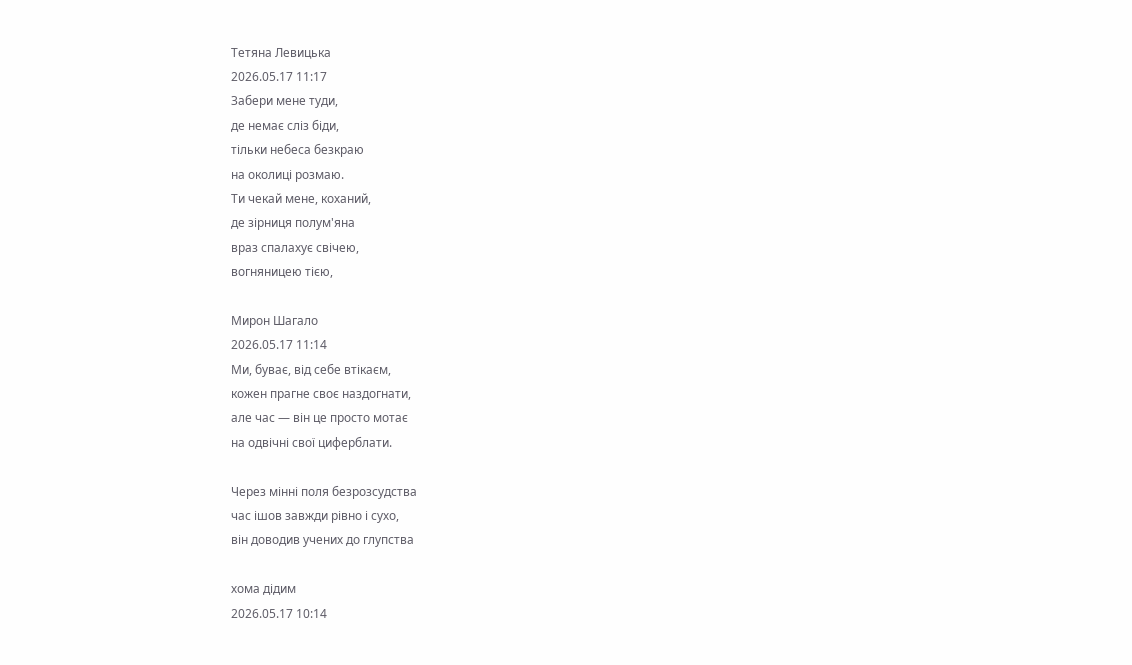Тетяна Левицька
2026.05.17 11:17
Забери мене туди,
де немає сліз біди,
тільки небеса безкраю
на околиці розмаю.
Ти чекай мене, коханий,
де зірниця полум'яна
враз спалахує свічею,
вогняницею тією,

Мирон Шагало
2026.05.17 11:14
Ми, буває, від себе втікаєм,
кожен прагне своє наздогнати,
але час — він це просто мотає
на одвічні свої циферблати.

Через мінні поля безрозсудства
час ішов завжди рівно і сухо,
він доводив учених до глупства

хома дідим
2026.05.17 10:14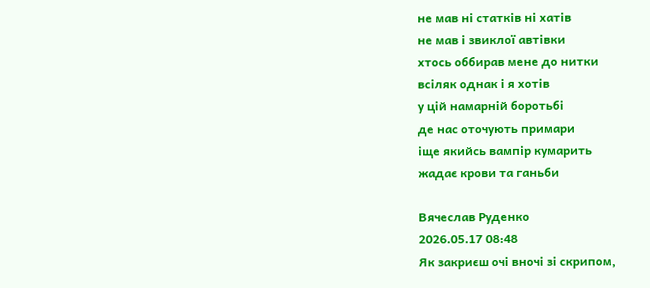не мав ні статків ні хатів
не мав і звиклої автівки
хтось оббирав мене до нитки
всіляк однак і я хотів
у цій намарній боротьбі
де нас оточують примари
іще якийсь вампір кумарить
жадає крови та ганьби

Вячеслав Руденко
2026.05.17 08:48
Як закриєш очі вночі зі скрипом,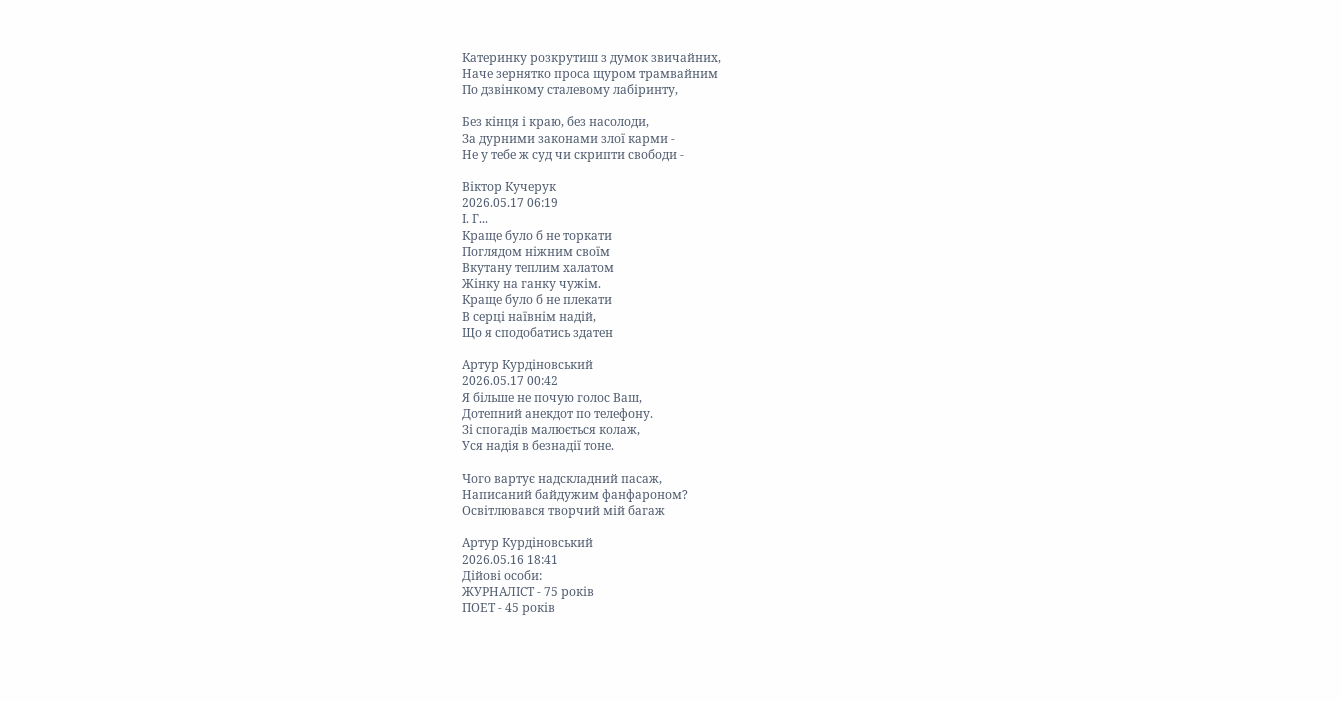Катеринку розкрутиш з думок звичайних,
Наче зернятко проса щуром трамвайним
По дзвінкому сталевому лабіринту,

Без кінця і краю, без насолоди,
За дурними законами злої карми -
Не у тебе ж суд чи скрипти свободи -

Віктор Кучерук
2026.05.17 06:19
І. Г...
Краще було б не торкати
Поглядом ніжним своїм
Вкутану теплим халатом
Жінку на ганку чужім.
Краще було б не плекати
В серці наївнім надій,
Що я сподобатись здатен

Артур Курдіновський
2026.05.17 00:42
Я більше не почую голос Ваш,
Дотепний анекдот по телефону.
Зі спогадів малюється колаж,
Уся надія в безнадії тоне.

Чого вартує надскладний пасаж,
Написаний байдужим фанфароном?
Освітлювався творчий мій багаж

Артур Курдіновський
2026.05.16 18:41
Дійові особи:
ЖУРНАЛІСТ - 75 років
ПОЕТ - 45 років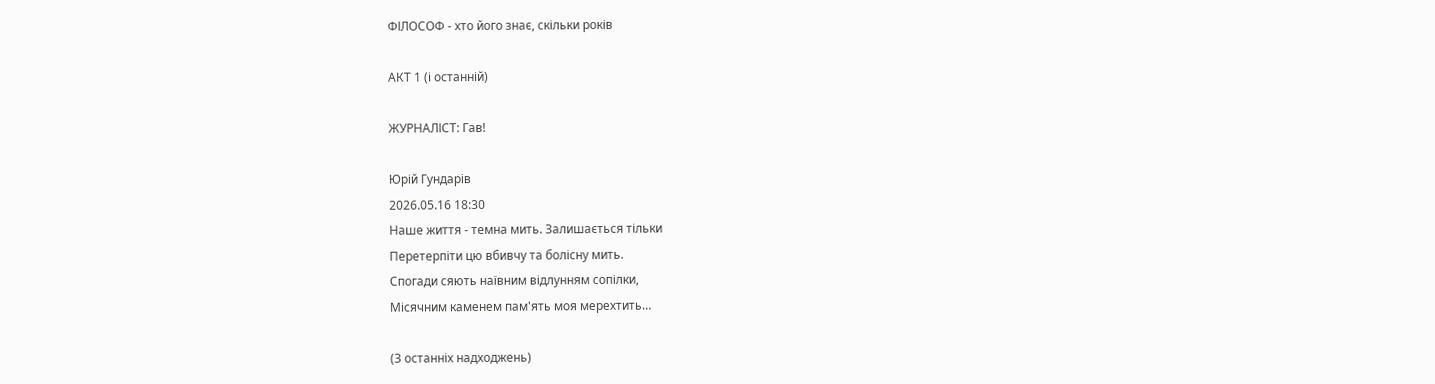ФІЛОСОФ - хто його знає, скільки років

АКТ 1 (і останній)

ЖУРНАЛІСТ: Гав!

Юрій Гундарів
2026.05.16 18:30
Наше життя - темна мить. Залишається тільки
Перетерпіти цю вбивчу та болісну мить.
Спогади сяють наївним відлунням сопілки,
Місячним каменем пам'ять моя мерехтить…

(З останніх надходжень)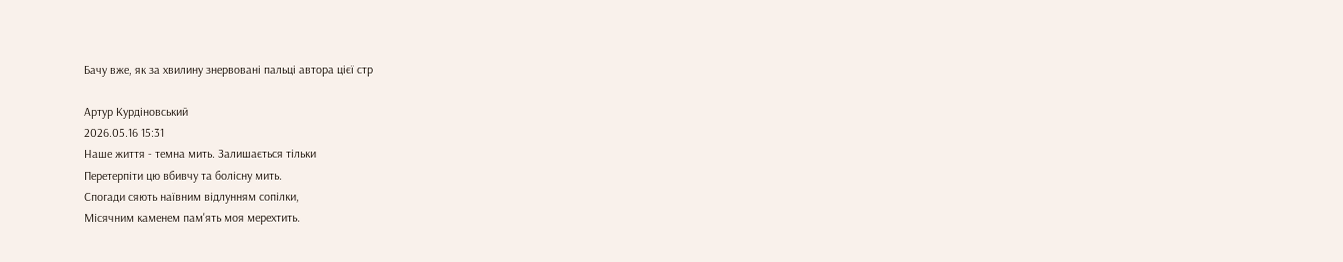Бачу вже, як за хвилину знервовані пальці автора цієї стр

Артур Курдіновський
2026.05.16 15:31
Наше життя - темна мить. Залишається тільки
Перетерпіти цю вбивчу та болісну мить.
Спогади сяють наївним відлунням сопілки,
Місячним каменем пам'ять моя мерехтить.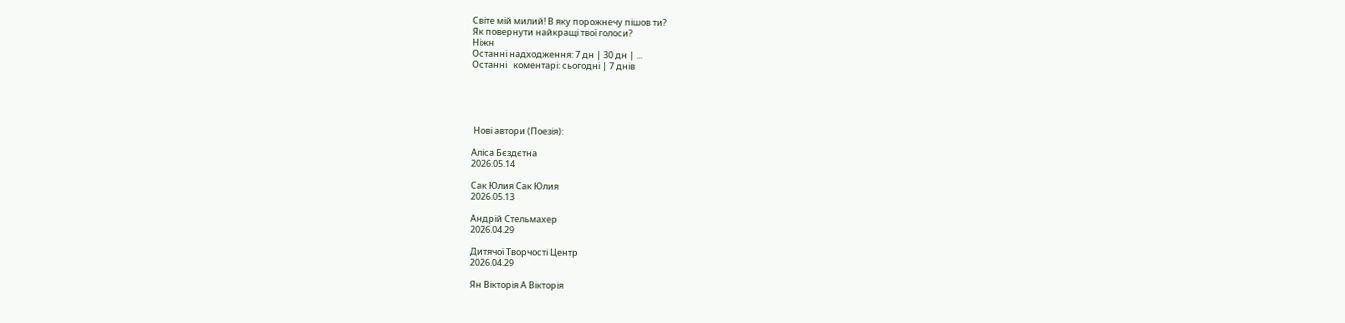Світе мій милий! В яку порожнечу пішов ти?
Як повернути найкращі твої голоси?
Ніжн
Останні надходження: 7 дн | 30 дн | ...
Останні   коментарі: сьогодні | 7 днів





 Нові автори (Поезія):

Аліса Бєздєтна
2026.05.14

Сак Юлия Сак Юлия
2026.05.13

Андрій Стельмахер
2026.04.29

Дитячої Творчості Центр
2026.04.29

Ян Вікторія А Вікторія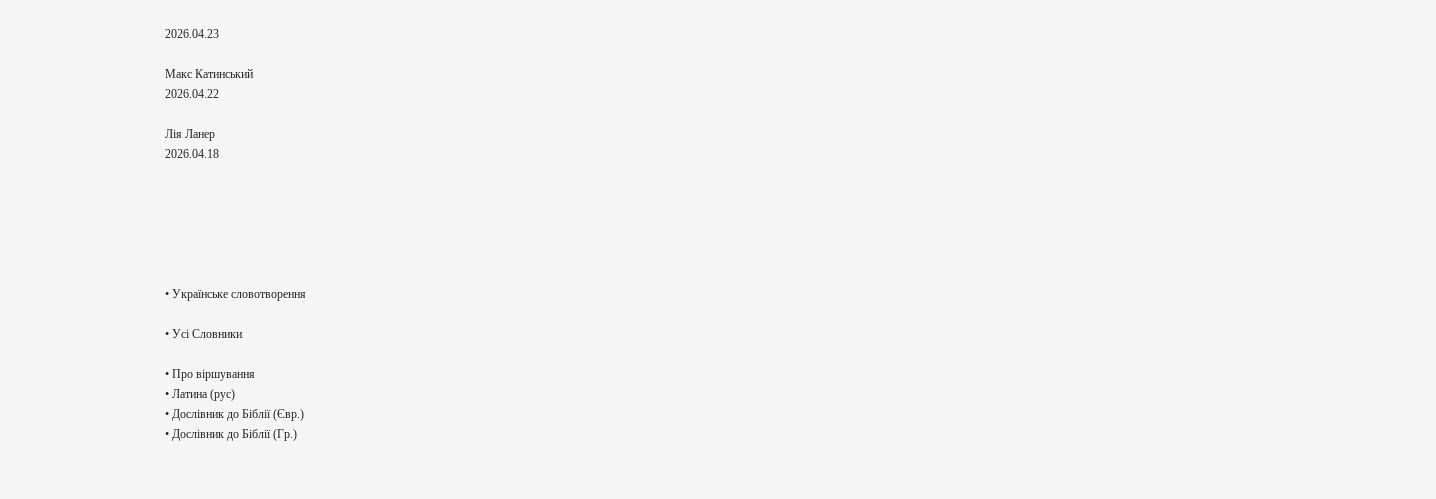2026.04.23

Макс Катинський
2026.04.22

Лія Ланер
2026.04.18






• Українське словотворення

• Усі Словники

• Про віршування
• Латина (рус)
• Дослівник до Біблії (Євр.)
• Дослівник до Біблії (Гр.)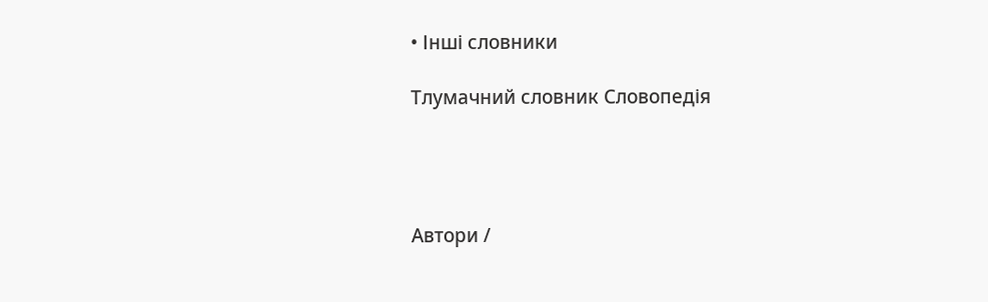• Інші словники

Тлумачний словник Словопедія




Автори /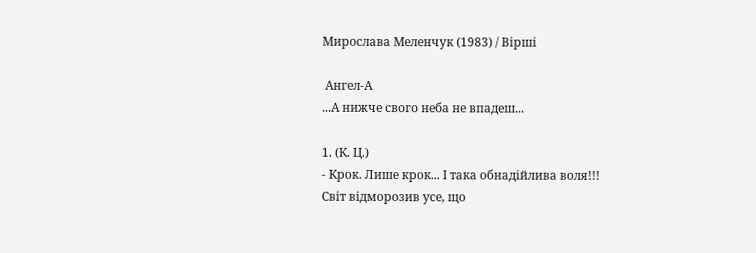Мирослава Меленчук (1983) / Вірші

 Ангел-А
...А нижче свого неба не впадеш...

1. (К. Ц.)
- Крок. Лише крок... І така обнадійлива воля!!!
Світ відморозив усе, що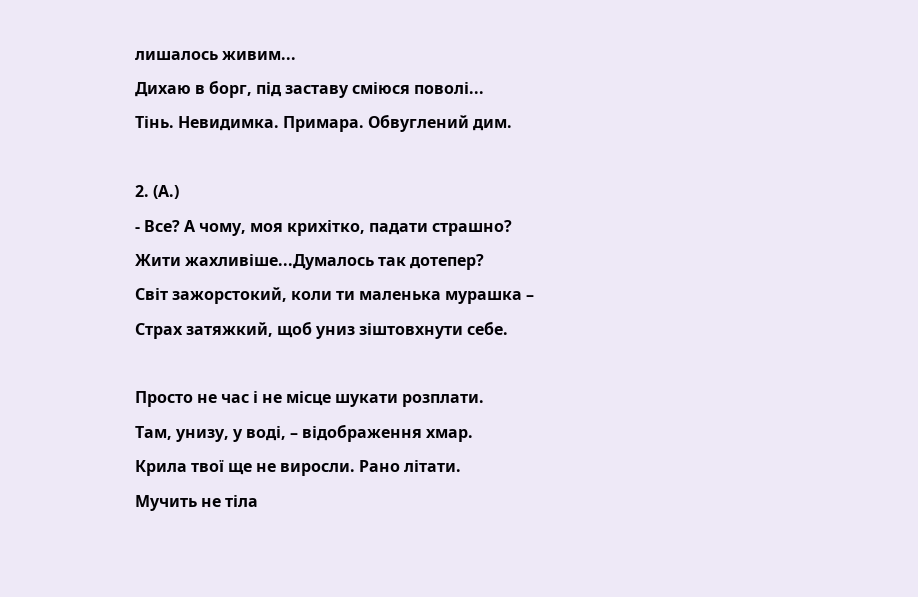лишалось живим...
Дихаю в борг, під заставу сміюся поволі...
Тінь. Невидимка. Примара. Обвуглений дим.

2. (А.)
- Все? А чому, моя крихітко, падати страшно?
Жити жахливіше...Думалось так дотепер?
Світ зажорстокий, коли ти маленька мурашка –
Страх затяжкий, щоб униз зіштовхнути себе.

Просто не час і не місце шукати розплати.
Там, унизу, у воді, – відображення хмар.
Крила твої ще не виросли. Рано літати.
Мучить не тіла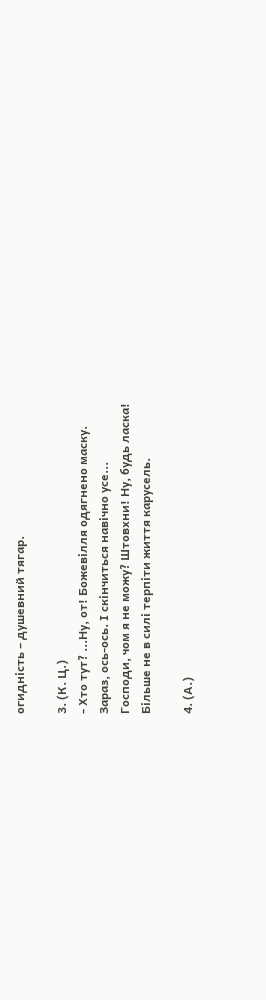огидність – душевний тягар.

3. (К. Ц.)
- Хто тут? ...Ну, от! Божевілля одягнено маску.
Зараз, ось-ось. І скінчиться навічно усе...
Господи, чом я не можу? Штовхни! Ну, будь ласка!
Більше не в силі терпіти життя карусель.

4. (А.)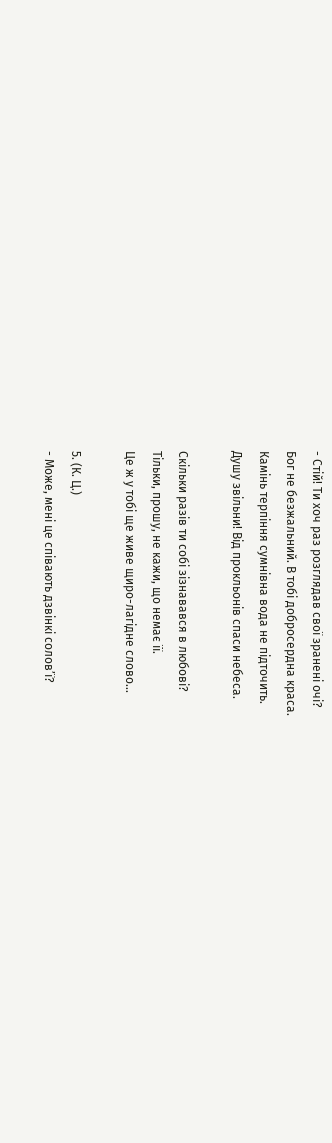- Стій! Ти хоч раз розглядав свої зранені очі?
Бог не безжальний. В тобі добросердна краса.
Камінь терпіння сумнівна вода не підточить.
Душу звільни! Від прокльонів спаси небеса.

Скільки разів ти собі зізнавався в любові?
Тільки, прошу, не кажи, що немає її.
Це ж у тобі ще живе щиро-лагідне слово...

5. (К. Ц.)
- Може, мені це співають дзвінкі солов’ї?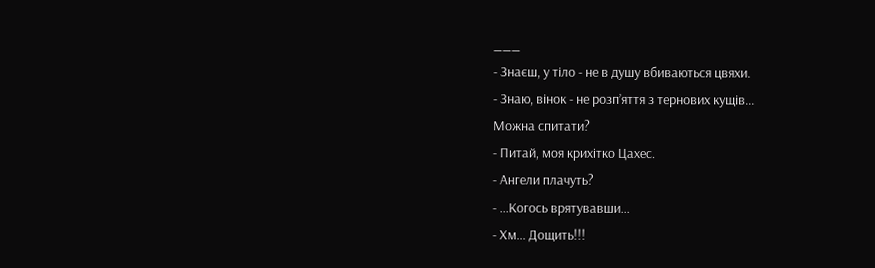___
- Знаєш, у тіло - не в душу вбиваються цвяхи.
- Знаю, вінок - не розп’яття з тернових кущів...
Можна спитати?
- Питай, моя крихітко Цахес.
- Ангели плачуть?
- ...Когось врятувавши...
- Хм... Дощить!!!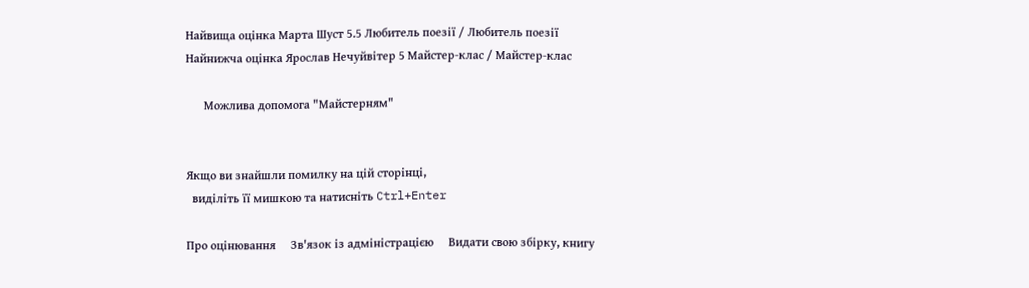Найвища оцінка Марта Шуст 5.5 Любитель поезії / Любитель поезії
Найнижча оцінка Ярослав Нечуйвітер 5 Майстер-клас / Майстер-клас

      Можлива допомога "Майстерням"


Якщо ви знайшли помилку на цiй сторiнцi,
  видiлiть її мишкою та натисніть Ctrl+Enter

Про оцінювання     Зв'язок із адміністрацією     Видати свою збірку, книгу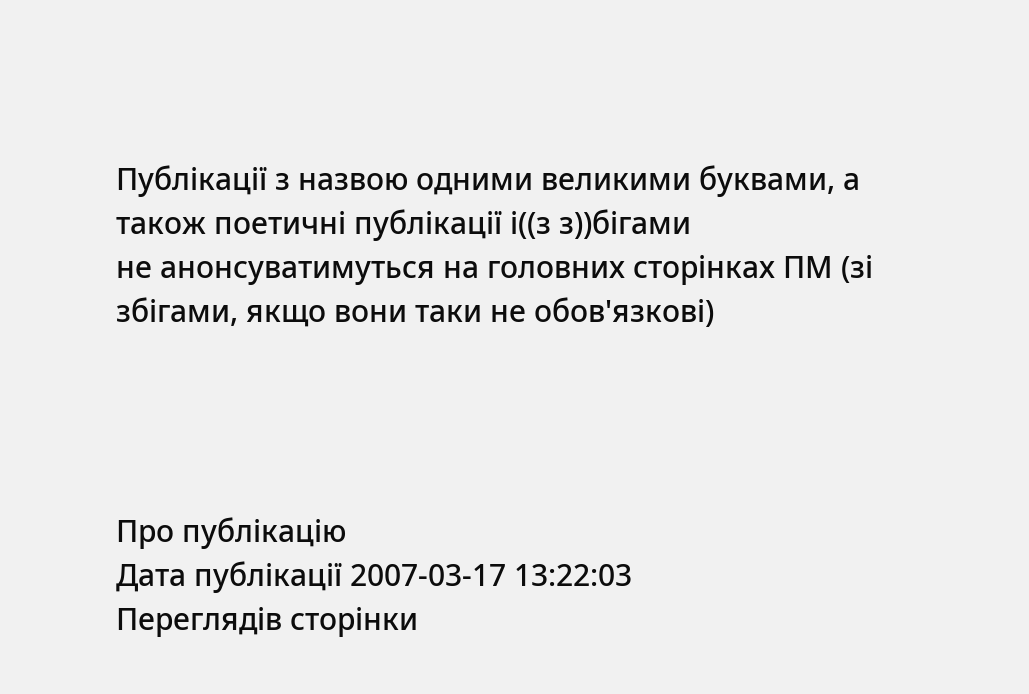Публікації з назвою одними великими буквами, а також поетичні публікації і((з з))бігами
не анонсуватимуться на головних сторінках ПМ (зі збігами, якщо вони таки не обов'язкові)




Про публікацію
Дата публікації 2007-03-17 13:22:03
Переглядів сторінки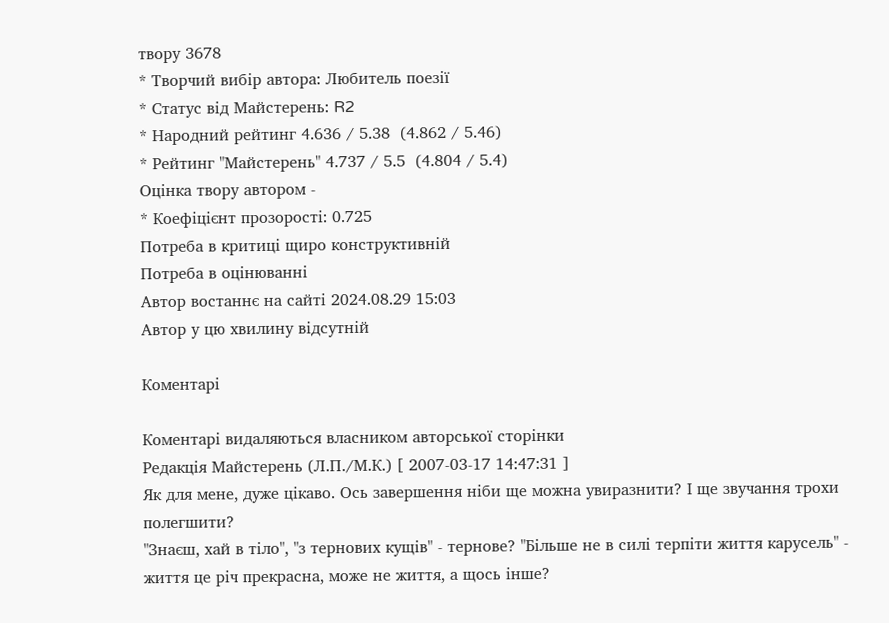твору 3678
* Творчий вибір автора: Любитель поезії
* Статус від Майстерень: R2
* Народний рейтинг 4.636 / 5.38  (4.862 / 5.46)
* Рейтинг "Майстерень" 4.737 / 5.5  (4.804 / 5.4)
Оцінка твору автором -
* Коефіцієнт прозорості: 0.725
Потреба в критиці щиро конструктивній
Потреба в оцінюванні
Автор востаннє на сайті 2024.08.29 15:03
Автор у цю хвилину відсутній

Коментарі

Коментарі видаляються власником авторської сторінки
Редакція Майстерень (Л.П./М.К.) [ 2007-03-17 14:47:31 ]
Як для мене, дуже цікаво. Ось завершення ніби ще можна увиразнити? І ще звучання трохи полегшити?
"Знаєш, хай в тіло", "з тернових кущів" - тернове? "Більше не в силі терпіти життя карусель" - життя це річ прекрасна, може не життя, а щось інше?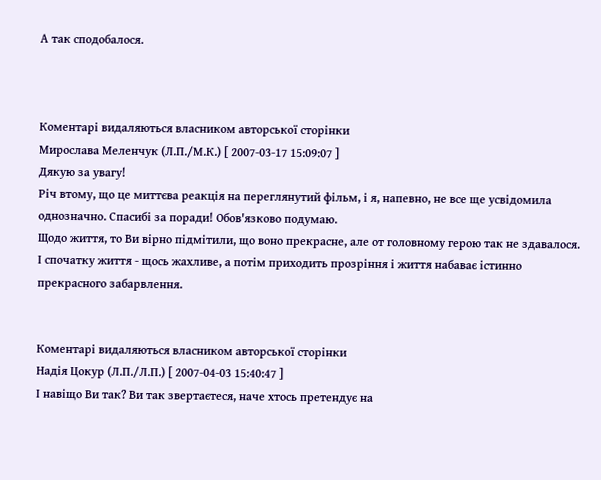А так сподобалося.



Коментарі видаляються власником авторської сторінки
Мирослава Меленчук (Л.П./М.К.) [ 2007-03-17 15:09:07 ]
Дякую за увагу!
Річ втому, що це миттєва реакція на переглянутий фільм, і я, напевно, не все ще усвідомила однозначно. Спасибі за поради! Обов'язково подумаю.
Щодо життя, то Ви вірно підмітили, що воно прекрасне, але от головному герою так не здавалося. І спочатку життя - щось жахливе, а потім приходить прозріння і життя набаває істинно прекрасного забарвлення.


Коментарі видаляються власником авторської сторінки
Надія Цокур (Л.П./Л.П.) [ 2007-04-03 15:40:47 ]
І навіщо Ви так? Ви так звертаєтеся, наче хтось претендує на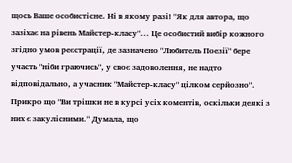щось Ваше особистісне. Ні в якому разі! "Як для автора, що зазіхає на рівень Майстер-класу"... Це особистий вибір кожного згідно умов реєстрації, де зазначено "Любитель Поезії" бере участь "ніби граючись", у своє задоволення, не надто відповідально, а учасник "Майстер-класу" цілком серйозно". Прикро що "Ви трішки не в курсі усіх коментів, оскільки деякі з них є закулісними." Думала, що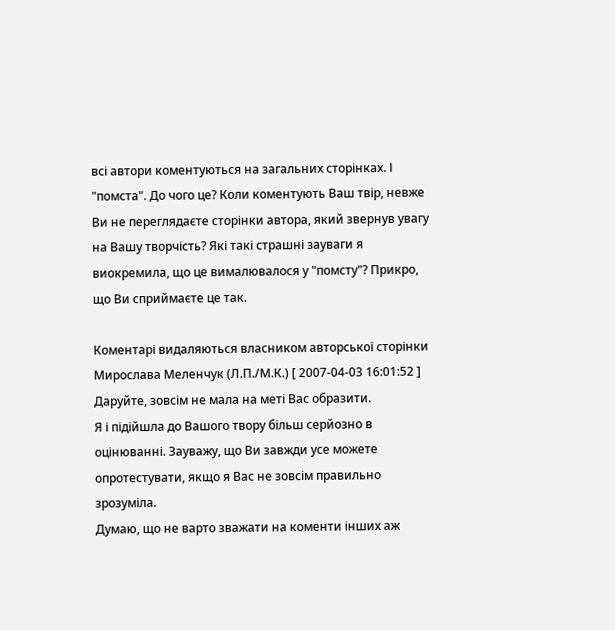всі автори коментуються на загальних сторінках. І "помста". До чого це? Коли коментують Ваш твір, невже Ви не переглядаєте сторінки автора, який звернув увагу на Вашу творчість? Які такі страшні зауваги я виокремила, що це вималювалося у "помсту"? Прикро, що Ви сприймаєте це так.

Коментарі видаляються власником авторської сторінки
Мирослава Меленчук (Л.П./М.К.) [ 2007-04-03 16:01:52 ]
Даруйте, зовсім не мала на меті Вас образити.
Я і підійшла до Вашого твору більш серйозно в оцінюванні. Зауважу, що Ви завжди усе можете опротестувати, якщо я Вас не зовсім правильно зрозуміла.
Думаю, що не варто зважати на коменти інших аж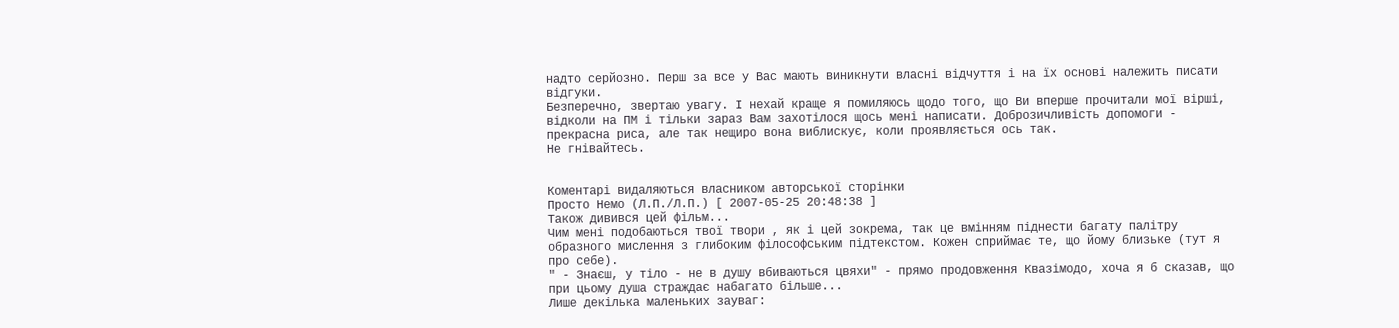надто серйозно. Перш за все у Вас мають виникнути власні відчуття і на їх основі належить писати відгуки.
Безперечно, звертаю увагу. І нехай краще я помиляюсь щодо того, що Ви вперше прочитали мої вірші, відколи на ПМ і тільки зараз Вам захотілося щось мені написати. Доброзичливість допомоги - прекрасна риса, але так нещиро вона виблискує, коли проявляється ось так.
Не гнівайтесь.


Коментарі видаляються власником авторської сторінки
Просто Немо (Л.П./Л.П.) [ 2007-05-25 20:48:38 ]
Також дивився цей фільм...
Чим мені подобаються твої твори , як і цей зокрема, так це вмінням піднести багату палітру образного мислення з глибоким філософським підтекстом. Кожен сприймає те, що йому близьке (тут я про себе).
" - Знаєш, у тіло - не в душу вбиваються цвяхи" - прямо продовження Квазімодо, хоча я б сказав, що при цьому душа страждає набагато більше...
Лише декілька маленьких зауваг: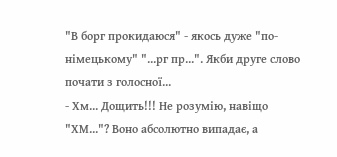"В борг прокидаюся" - якось дуже "по-німецькому" "...рг пр...". Якби друге слово почати з голосної...
- Хм... Дощить!!! Не розумію, навіщо "ХМ..."? Воно абсолютно випадає, а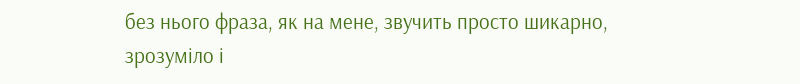без нього фраза, як на мене, звучить просто шикарно, зрозуміло і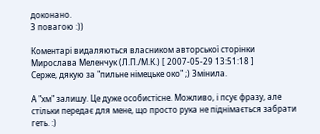доконано.
З повагою :))

Коментарі видаляються власником авторської сторінки
Мирослава Меленчук (Л.П./М.К.) [ 2007-05-29 13:51:18 ]
Серже, дякую за "пильне німецьке око" ;) Змінила.

А "хм" залишу. Це дуже особистісне. Можливо, і псує фразу, але стільки передає для мене, що просто рука не піднімається забрати геть. :)